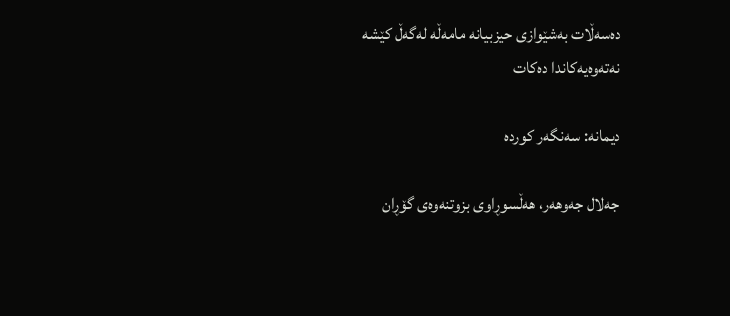ده‌سه‌ڵات به‌شێوازی حیزبیانه‌ مامه‌ڵه‌ له‌گه‌ڵ كێشه‌ نه‌ته‌وه‌یه‌كاندا ده‌كات

دیمانه‌: سه‌نگه‌ر كورده‌

جه‌لال جه‌وهه‌ر، هه‌ڵسوڕاوی‌ بزوتنه‌وه‌ی‌ گۆڕان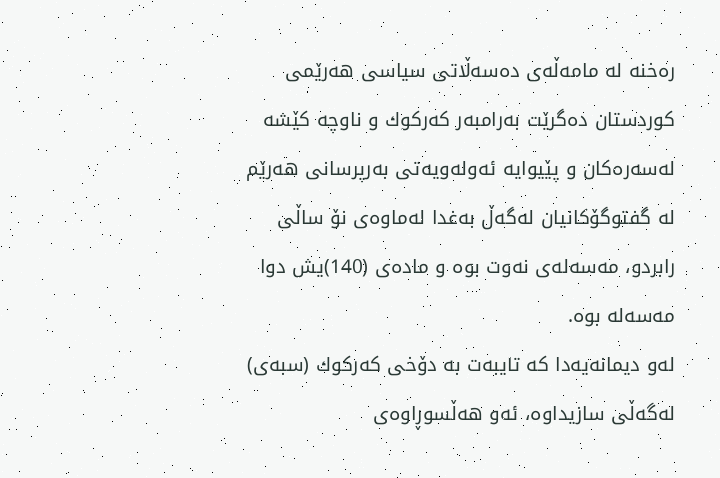ره‌خنه‌ له‌ مامه‌ڵه‌ی‌ ده‌سه‌ڵاتی‌ سیاسی‌ هه‌رێمی‌ كوردستان ده‌گرێت به‌رامبه‌ر كه‌ركوك و ناوچه‌ كێشه‌ له‌سه‌ره‌كان و پێیوایه‌ ئه‌وله‌ویه‌تی به‌رپرسانی‌ هه‌رێم له‌ گفتوگۆكانیان له‌گه‌ڵ‌ به‌غدا له‌ماوه‌ی نۆ ساڵی رابردو، مه‌سه‌له‌ی نه‌وت بوه‌ و ماده‌ی (140)یش دوا مه‌سه‌له‌ بوه‌.
له‌و دیمانه‌یه‌دا كه‌ تایبه‌ت به‌ دۆخی‌ كه‌ركوك (سبه‌ی‌) له‌گه‌ڵی‌ سازیداوه‌، ئه‌و هه‌ڵسوڕاوه‌ی‌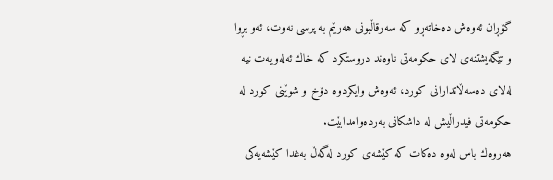گۆڕان ئه‌وه‌ش ده‌خاته‌ڕو كه‌ سه‌رقاڵبونی هه‌رێم به‌ پرسی نه‌وت، ئه‌و بڕوا و تێگه‌یشتنه‌ی لای حكومه‌تی ناوه‌ند دروستكرد كه‌ خاك ئه‌له‌ویه‌ت نیه‌ له‌لای ده‌سه‌ڵاتدارانی كورد، ئه‌وه‌ش وایكردوه‌ دۆخ و شوێنی كورد له‌ حكومه‌تی فیدراڵیش له‌ داشكانی به‌رده‌وامدابێت.
هه‌روه‌ك باس له‌وه‌ ده‌كات كه‌ كێشه‌ی كورد له‌گه‌ڵ به‌غدا كێشه‌یه‌كی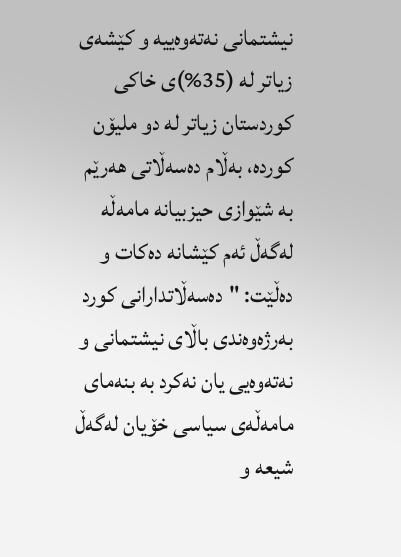نیشتمانی نه‌ته‌وه‌ییه‌ و كێشه‌ی زیاتر له‌ (35%)ی خاكی كوردستان زیاتر له‌ دو ملیۆن كورده‌، به‌ڵام ده‌سه‌ڵاتی‌ هه‌رێم به‌ شێوازی حیزبیانه‌ مامه‌ڵه‌ له‌گه‌ڵ ئه‌م كێشانه‌ ده‌كات و ده‌ڵێت: "ده‌سه‌ڵاتدارانی كورد به‌رژه‌وه‌ندی باڵای نیشتمانی و نه‌ته‌وه‌یی یان نه‌كرد به‌ بنه‌مای مامه‌ڵه‌ی سیاسی خۆیان له‌گه‌ڵ شیعه‌ و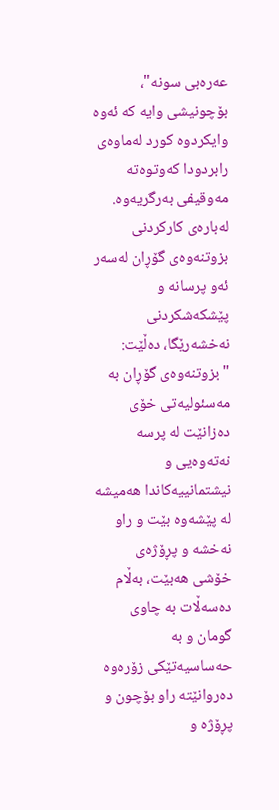عه‌ره‌بی سونه‌"، بۆچونیشی‌ وایه‌ كه‌ ئه‌وه‌ وایكردوه‌ كورد له‌ماوه‌ی رابردودا كه‌وتوه‌ته‌ مه‌وقیفی به‌رگریه‌وه‌.
له‌باره‌ی‌ كاركردنی‌ بزوتنه‌وه‌ی‌ گۆڕان له‌سه‌ر ئه‌و پرسانه‌ و پێشكه‌شكردنی‌ نه‌خشه‌رێگا، دەڵێت: "بزوتنه‌وه‌ی گۆڕان به‌ مه‌سئولیه‌تی خۆی ده‌زانێت له‌ پرسه‌ نه‌ته‌وه‌یی و نیشتمانییه‌كاندا هه‌میشه‌ له‌ پێشه‌وه‌ بێت و راو نه‌خشه‌ و پڕۆژه‌ی خۆشی هه‌بێت، به‌ڵام ده‌سه‌ڵات به‌ چاوی گومان و به‌ حه‌ساسیه‌تێكی زۆره‌وه‌ ده‌روانێته‌ راو بۆچون و پڕۆژه‌ و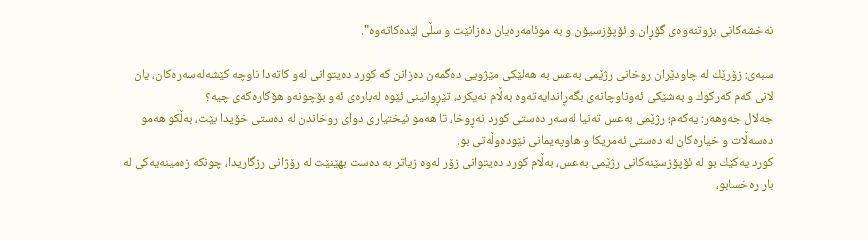نه‌خشه‌كانی بزوتنه‌وه‌ی گۆڕان و ئۆپۆزسیۆن و به‌ موئامه‌ره‌یان ده‌زانێت و سڵی لێده‌كاته‌وه‌".

سبه‌ی‌: زۆرێك له‌ چاودێران روخانی‌ رژێمی‌ به‌عس به‌ هه‌لێكی‌ مێژویی‌ ده‌گمه‌ن ده‌زانن كه‌ كورد ده‌یتوانی‌ له‌و كاته‌دا ناوچه‌ كێشه‌له‌سه‌ره‌كان، یان لانی‌ كه‌م كه‌ركوك و به‌شێكی‌ ئه‌وناوچانه‌ی‌ بگه‌ڕاندایه‌ته‌وه‌ به‌ڵام نه‌یكرد، تێڕوانینی‌ ئێوه‌ له‌باره‌ی‌ ئه‌و بۆچونه‌و هۆكاره‌كه‌ی‌ چیه‌؟
جه‌لال جه‌وهه‌ر: یه‌كه‌م؛ رژێمی به‌عس ته‌نیا له‌سه‌ر ده‌ستی كورد نه‌ڕوخا، تا هه‌مو ئیختیاری دوای روخاندن له‌ ده‌ستی خۆیدا بێت، به‌ڵكو هه‌مو ده‌سه‌ڵات و خیاره‌كان له‌ ده‌ستی ئه‌مریكا و هاوپه‌یمانی نێوده‌وڵه‌تی بو.
كورد یه‌كێك بو له‌ ئۆپۆزسێنه‌كانی رژێمی به‌عس، به‌ڵام كورد ده‌یتوانی زۆر له‌وه‌ زیاتر به‌ ده‌ست بهێنێت له‌ رۆژانی رزگاریدا، چونكه‌ زه‌مینه‌یه‌كی له‌ بار ره‌خسابو،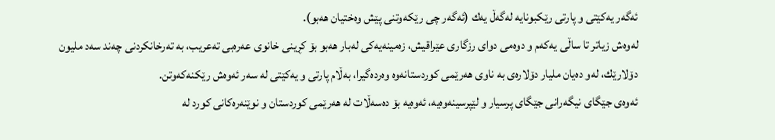ئه‌گه‌ر یه‌كێتی و پارتی رێكبونایه‌ له‌گه‌ڵ یه‌ك (ئه‌گه‌ر چی رێكه‌وتنی پێش وه‌ختیان هه‌بو).
له‌وه‌ش زیاتر تا ساڵی یه‌كه‌م و دوه‌می دوای رزگاری عێراقیش، زه‌مینه‌یه‌كی له‌بار هه‌بو بۆ كڕینی خانوی عه‌ره‌بی ته‌عریب، به‌ ته‌رخانكردنی چه‌ند سه‌د ملیون دۆلارێك، له‌و ده‌یان ملیار دۆلاره‌ی به‌ ناوی هه‌رێمی كوردستانه‌وه‌ وه‌رده‌گیرا، به‌ڵام پارتی و یه‌كێتی له‌ سه‌ر ئه‌وه‌ش رێكنه‌كه‌وتن.
ئه‌وه‌ی جێگای نیگه‌رانی جێگای‌ پرسیار و لێپرسینه‌وه‌یه‌، ئه‌وه‌یه‌ بۆ ده‌سه‌ڵات له‌ هه‌رێمی كوردستان و نوێنه‌ره‌كانی كورد له‌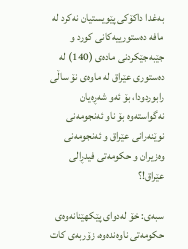به‌غدا داكۆكی پێویستیان نه‌كرد له‌ مافه‌ ده‌ستورییه‌كانی كورد و جێبه‌جێكردنی ماده‌ی‌ (140) له‌ ده‌ستوری عێراق له‌ ماوه‌ی نۆ ساڵی رابوردودا، بۆ ئه‌و شه‌ڕه‌یان نه‌گواسته‌وه‌ بۆ ناو ئه‌نجومه‌نی نوێنه‌رانی عێراق و ئه‌نجومه‌نی وه‌زیران و حكومه‌تی فیدڕالی عێراق!؟

سبه‌ی‌: خۆ له‌دوای‌ پێكهێنانه‌وه‌ی‌ حكومه‌تی‌ ناوه‌نده‌وه‌، زۆربه‌ی‌ كات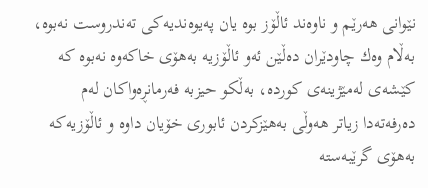نێوانی‌ هه‌رێم و ناوه‌ند ئاڵۆز بوه‌ یان په‌یوه‌ندیه‌كی‌ ته‌ندروست نه‌بوه‌، به‌ڵام وه‌ك چاودێران ده‌ڵێن ئه‌و ئاڵۆزیه‌ به‌هۆی‌ خاكه‌وه‌ نه‌بوه‌ كه‌ كێشه‌ی‌ له‌مێژینه‌ی‌ كورده‌، به‌ڵكو حیزبه‌ فه‌رمانڕه‌واكان له‌م ده‌رفه‌ته‌دا زیاتر هه‌وڵی‌ به‌هێزكردن ئابوری‌ خۆیان داوه‌ و ئاڵۆزیه‌كه‌ به‌هۆی‌ گرێبه‌سته‌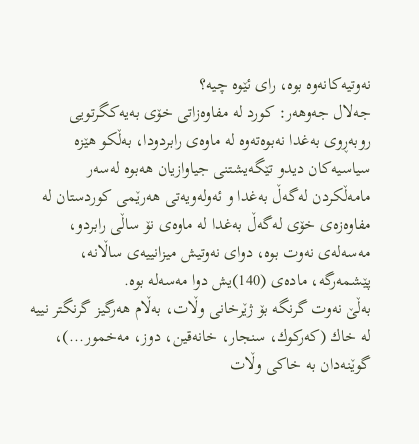نه‌وتیه‌كانه‌وه‌ بوه‌، رای‌ ئێوه‌ چیه‌؟
جه‌لال جه‌وهه‌ر: كورد له‌ مفاوه‌زاتی خۆی به‌یه‌كگرتویی روبه‌ڕوی به‌غدا نه‌بوه‌ته‌وه‌ له‌ ماوه‌ی رابردودا، به‌ڵكو هێزه‌ سیاسیه‌كان دیدو تێگه‌یشتنی جیاوازیان هه‌بوه‌ له‌سه‌ر مامه‌ڵكردن له‌گه‌ڵ به‌غدا و ئه‌وله‌ویه‌تی هه‌رێمی كوردستان له‌ مفاوه‌زه‌ی خۆی له‌گه‌ڵ به‌غدا له‌ ماوه‌ی نۆ ساڵی رابردو، مه‌سه‌له‌ی نه‌وت بوه‌، دوای نه‌وتیش میزانییه‌ی ساڵانه‌، پێشمه‌رگه‌، ماده‌ی (140)یش دوا مه‌سه‌له‌ بوه‌.
به‌ڵێ نه‌وت گرنگه‌ بۆ ژێرخانی وڵات، به‌ڵام هه‌رگیز گرنگتر نییه‌ له‌ خاك (كه‌ركوك، سنجار، خانه‌قین، دوز، مه‌خمور...)، گوێنه‌دان به‌ خاكی وڵات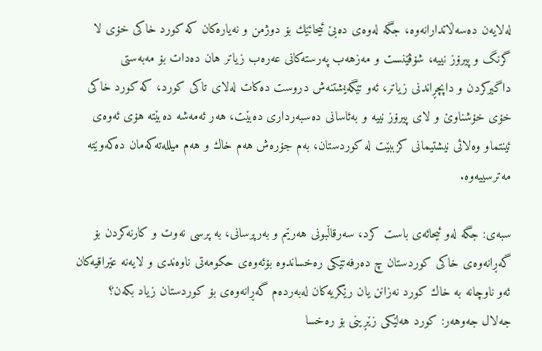له‌لایه‌ن ده‌سه‌ڵاتدارانه‌وه‌، جگه‌ له‌وه‌ی ده‌بێ ئیحائێك بۆ دوژمن و نه‌یاره‌كان كه‌ كورد خاكی خۆی لا گرنگ و پیرۆز نییه‌، شۆڤێنست و مه‌زهه‌ب په‌رسته‌كانی عه‌ره‌ب زیاتر هان ده‌دات بۆ مه‌به‌ستی داگیركردن و داپچڕاندنی‌ زیاتر، ئه‌و تێگه‌یشتنه‌ش دروست ده‌كات له‌لای تاكی كورد، كه‌ كورد خاكی خۆی خۆشناوێ و لای پیرۆز نییه‌ و به‌ئاسانی ده‌سبه‌رداری ده‌بێت، هه‌ر ئه‌مه‌شه‌ ده‌بێته‌ هۆی ئه‌وه‌ی ئینتماو وه‌لائی نیشتیمانی كزببێت له‌ كوردستان، به‌م جۆره‌ش هه‌م خاك و هه‌م میلله‌ته‌كه‌مان ده‌كه‌وێته‌ مه‌ترسییه‌وه‌.

سبه‌ی‌: جگه‌ له‌و ئیحائه‌ی‌ باست كرد، سه‌رقاڵبونی‌ هه‌رێم و به‌رپرسانی‌، به‌ پرسی‌ نه‌وت و كارنه‌كردن بۆ گه‌ڕانه‌وه‌ی‌ خاكی‌ كوردستان چ ده‌رفه‌تێكی‌ ره‌خساندوه‌ بۆئه‌وه‌ی‌ حكومه‌تی‌ ناوه‌ندی‌ و لایه‌نه‌ عێراقیه‌كان ئه‌و ناوچانه‌ به‌ خاك كورد نه‌زانن یان رێگریه‌كان له‌به‌رده‌م گه‌ڕانه‌وه‌ی‌ بۆ كوردستان زیاد بكه‌ن؟
جه‌لال جه‌وهه‌ر: كورد هه‌لێكی زێڕینی بۆ ره‌خسا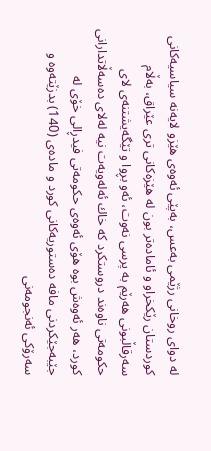له‌ دوای روخانی رژێمی به‌عس، به‌پێی ئه‌وه‌ی هێزو لایه‌نه‌ سیاسیه‌كانی كوردستان رێكخراو و ئاماده‌تر بون له‌ هێزه‌كانی تری عێراق، به‌ڵام سه‌رقاڵبونی هه‌رێم به‌ پرسی نه‌وت، ئه‌و بڕوا و تێگه‌یشتنه‌ی لای حكومه‌تی ناوه‌ند دروستكرد كه‌ خاك ئه‌له‌ویه‌ت نیه‌ له‌لای ده‌سه‌ڵاتدارانی كورد، هه‌ر ئه‌وه‌ش بوه‌ هۆی ئه‌وه‌ی حكومه‌تی فیدڕالی خۆی له‌ جێبه‌جێكردنی مافه‌ ده‌ستوریه‌كانی كورد و ماده‌ی (140) بدزێته‌وه‌ و سه‌رۆكی ئه‌نجومه‌نی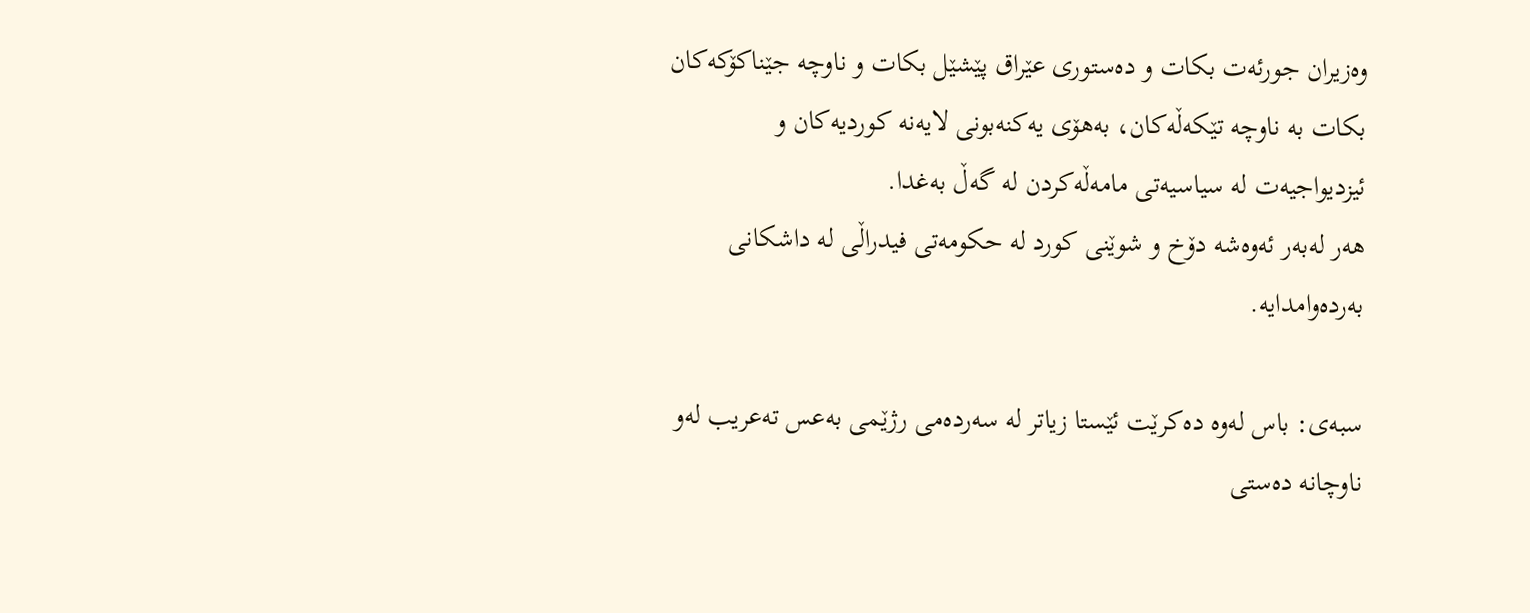وه‌زیران جورئه‌ت بكات و ده‌ستوری عێراق پێشێل بكات و ناوچه‌ جێناكۆكه‌كان بكات به‌ ناوچه‌ تێكه‌ڵه‌كان، به‌هۆی یه‌كنه‌بونی لایه‌نه‌ كوردیه‌كان و ئیزدیواجیه‌ت له‌ سیاسیه‌تی مامه‌ڵه‌كردن له‌ گه‌ڵ به‌غدا.
هه‌ر له‌به‌ر ئه‌وه‌شه‌ دۆخ و شوێنی كورد له‌ حكومه‌تی فیدراڵی له‌ داشكانی به‌رده‌وامدایه‌.

سبه‌ی‌: باس له‌وه‌ ده‌كرێت ئێستا زیاتر له‌ سه‌رده‌می‌ رژێمی‌ به‌عس ته‌عریب له‌و ناوچانه‌ ده‌ستی‌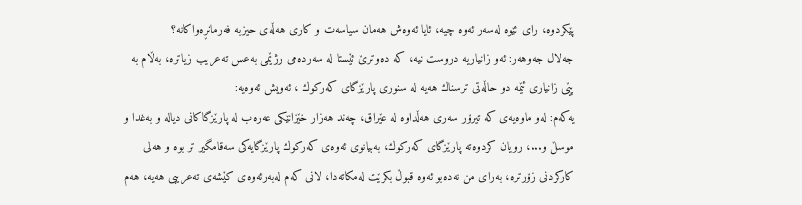پێكردوه‌، رای‌ ئێوه‌ له‌سه‌ر ئه‌وه‌ چیه‌، ئایا ئه‌وه‌ش هه‌مان سیاسه‌ت و كاری‌ هه‌ڵه‌ی‌ حیزبه‌ فه‌رمانڕه‌واكانه‌؟
جه‌لال جه‌وهه‌ر: ئه‌و زانیاریه‌ دروست نیه‌، كه‌ ده‌وترێ ئێستا له‌ سه‌رده‌می رژێمی به‌عس ته‌عریب زیاتره‌، به‌ڵام به‌ پێی زانیاری ئێمه‌ دو حاڵه‌تی ترسناك هه‌یه‌ له‌ سنوری پارێزگای كه‌ركوك ، ئه‌ویش ئه‌وه‌یه‌:
یه‌كه‌م: له‌و ماوه‌یه‌ی كه‌ تیرۆر سه‌ری هه‌ڵداوه‌ له‌ عێراق، چه‌ند هه‌زار خێزانێكی عه‌ره‌ب له‌ پارێزگاكانی دیاله‌ و به‌غدا و موسڵ و...، رویان كردوه‌ته‌ پارێزگای كه‌ركوك، به‌بیانوی ئه‌وه‌ی كه‌ركوك پارێزگایه‌كی سه‌قامگیر تر بوه‌ و هه‌لی كاركردنی زۆرتره‌، به‌رای من نه‌ده‌بو ئه‌وه‌ قبوڵ بكرێت له‌مكاته‌دا، لانی كه‌م له‌به‌رئه‌وه‌ی كێشه‌ی ته‌عریبی هه‌یه‌، هه‌م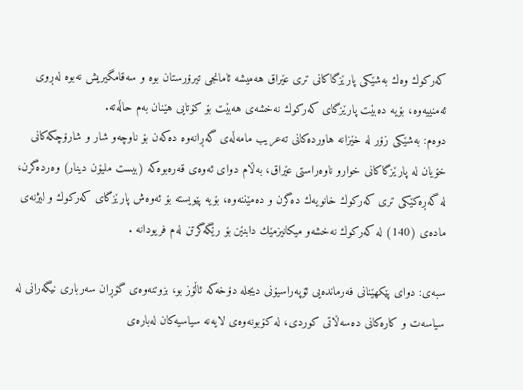كه‌ركوك وه‌ك به‌شێكی پارێزگاكانی تری عێراق هه‌میشه‌ ئامانجی تیرۆرستان بوه‌ و سه‌قامگیریش نه‌بوه‌ له‌ڕوی ئه‌منییه‌وه‌، بۆیه‌ ده‌بێت پارێزگای كه‌ركوك نه‌خشه‌ی هه‌بێت بۆ كۆتایی هێنان به‌م حاڵه‌ته.
دوه‌م: به‌شێكی زۆر له‌ خێزانه‌ هاورده‌كانی ته‌عریب مامه‌ڵه‌ی گه‌ڕانه‌وه‌ ده‌كه‌ن بۆ ناوچه‌و شار و شارۆچكه‌كانی خۆیان له‌ پارێزگاكانی خوارو ناوه‌راستی عێراق، به‌ڵام دوای ئه‌وه‌ی قه‌ره‌بوه‌كه‌ (بیست ملیۆن دینار) وه‌رده‌گرن، له‌ گه‌ڕه‌كێكی تری كه‌ركوك خانویه‌ك ده‌گرن و ده‌مێننه‌وه‌، بۆیه‌ پێویسته‌ بۆ ئه‌وه‌ش پارێزگای كه‌ركوك و لیژنه‌ی ماده‌ی (140) له‌ كه‌ركوك نه‌خشه‌و میكانیزمێك دابنێن بۆ رێگه‌گرتن له‌م فریودانه‌ .

سبه‌ی‌: دوای‌ پێكهێنانی‌ فه‌رمانده‌یی ئۆپه‌راسیۆنی دیجله‌ دۆخه‌كه‌ ئاڵۆز بو، بزوتنه‌وه‌ی‌ گۆڕان سه‌رباری‌ نیگه‌رانی‌ له‌ سیاسه‌ت و كاره‌كانی‌ ده‌سه‌ڵاتی‌ كوردی‌، له‌ كۆبونه‌وه‌ی‌ لایه‌نه‌ سیاسیه‌كان له‌باره‌ی‌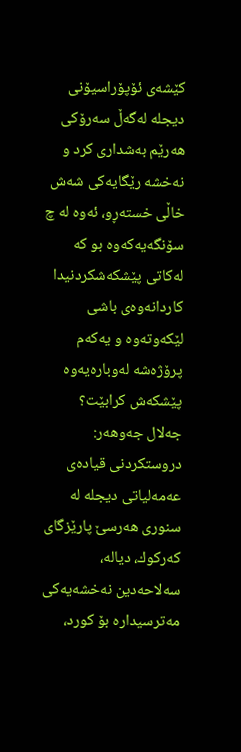كێشه‌ی‌ ئۆپۆراسیۆنی‌ دیجله‌ له‌گه‌ڵ سه‌رۆكی‌ هه‌رێم به‌شداری‌ كرد و نه‌خشه‌ رێگایه‌كی‌ شه‌ش خاڵی‌ خسته‌ڕو، ئه‌وه‌ له‌ چ سۆنگه‌یه‌كه‌وه‌ بو كه‌ له‌كاتی‌ پێشكه‌شكردنیدا كاردانه‌وه‌ی‌ باشی‌ لێكه‌وته‌وه‌ و یه‌كه‌م پرۆژه‌شه‌ له‌وباره‌یه‌وه‌ پێشكه‌ش كرابێت؟
جه‌لال جه‌وهه‌ر: دروستكردنی قیاده‌ی عه‌مه‌لیاتی دیجله‌ له‌ سنوری هه‌رسێ پارێزگای كه‌ركوك، دیاله‌، سه‌لاحه‌دین نه‌خشه‌یه‌كی مه‌ترسیداره‌ بۆ كورد،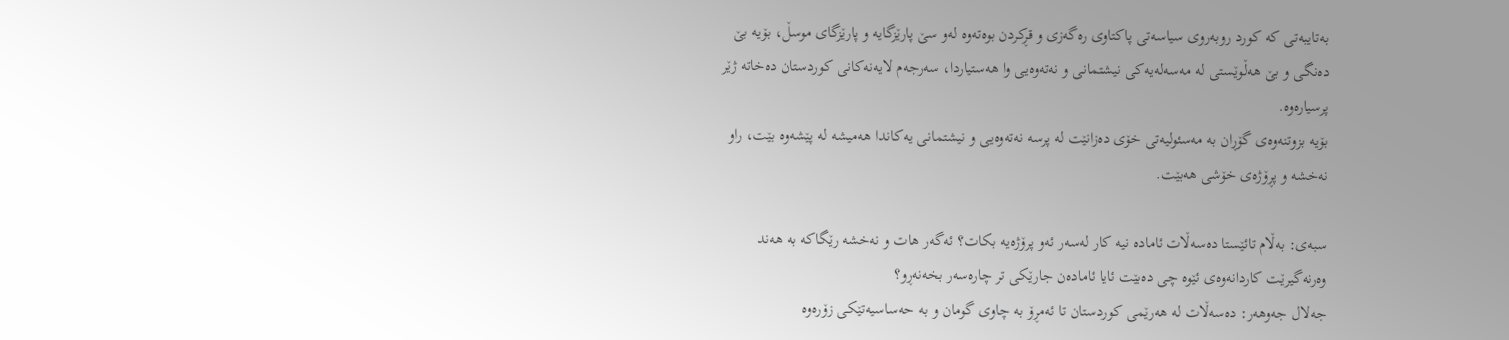به‌تایبه‌تی كه‌ كورد روبه‌روی سیاسه‌تی پاكتاوی ره‌گه‌زی و قڕكردن بوه‌ته‌وه‌ له‌و سێ پارێزگایه‌ و پارێزگای موسڵ، بۆیه‌ بێ ده‌نگی و بێ هه‌ڵوێستی له‌ مه‌سه‌له‌یه‌كی نیشتمانی و نه‌ته‌وه‌یی وا هه‌ستیاردا، سه‌رجه‌م لایه‌نه‌كانی كوردستان ده‌خاته‌ ژێر پرسیاره‌وه‌.
بۆیه‌ بزوتنه‌وه‌ی گۆڕان به‌ مه‌سئولیه‌تی خۆی ده‌زانێت له‌ پرسه‌ نه‌ته‌وه‌یی و نیشتمانی یه‌كاندا هه‌میشه‌ له‌ پێشه‌وه‌ بێت، راو نه‌خشه‌ و پڕۆژه‌ی خۆشی هه‌بێت.

سبه‌ی‌: به‌ڵام تائێستا ده‌سه‌ڵات ئاماده‌ نیه‌ كار له‌سه‌ر ئه‌و پرۆژه‌یه‌ بكات؟ ئه‌گه‌ر هات و نه‌خشه‌ رێگاكه‌ به‌ هه‌ند وه‌رنه‌گیرێت كاردانه‌وه‌ی‌ ئێوه‌ چی ده‌بێت ئایا ئاماده‌ن جارێكی‌ تر چاره‌سه‌ر بخه‌نه‌ڕو؟
جه‌لال جه‌وهه‌ر: ده‌سه‌ڵات له‌ هه‌رێمی كوردستان تا ئه‌مڕۆ به‌ چاوی گومان و به‌ حه‌ساسیه‌تێكی زۆره‌وه‌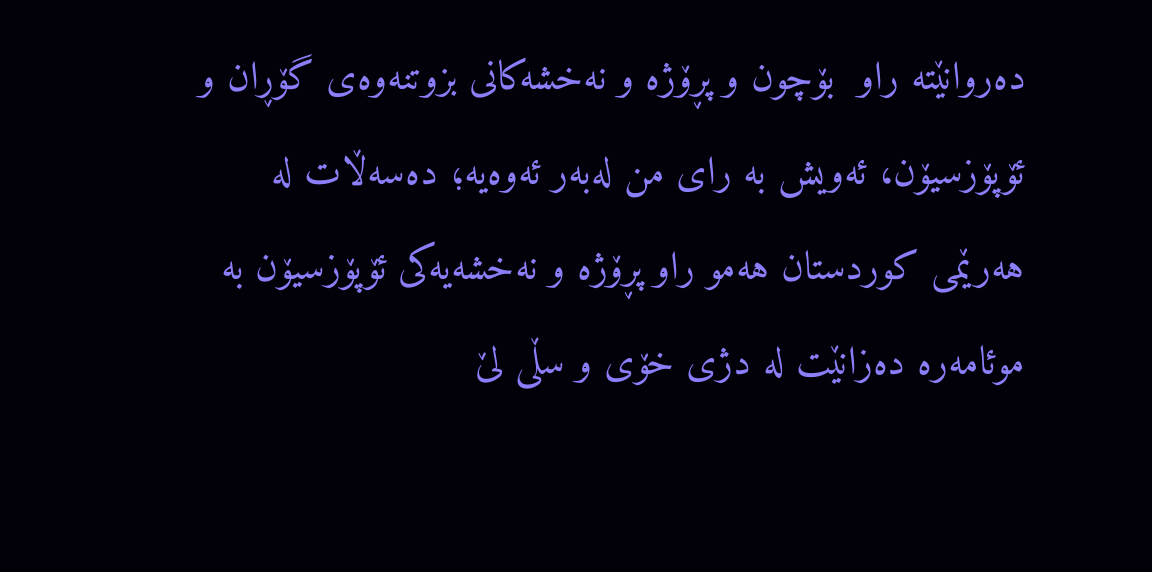ده‌روانێته‌ راو  بۆچون و پڕۆژه‌ و نه‌خشه‌كانی بزوتنه‌وه‌ی گۆڕان و ئۆپۆزسیۆن، ئه‌ویش به‌ رای من له‌به‌ر ئه‌وه‌یه‌؛ ده‌سه‌ڵات له‌ هه‌رێمی كوردستان هه‌مو راو پڕۆژه‌ و نه‌خشه‌یه‌كی ئۆپۆزسیۆن به‌ موئامه‌ره‌ ده‌زانێت له‌ دژی خۆی و سڵی لێ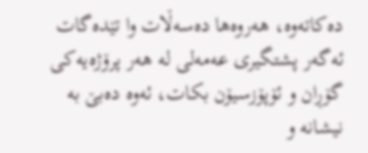ده‌كاته‌وه‌، هه‌روه‌ها ده‌سه‌ڵات وا تێده‌گات ئه‌گه‌ر پشتگیری عه‌مه‌لی له‌ هه‌ر پرۆژه‌یه‌كی گۆڕان و ئۆپۆزسیۆن بكات، ئه‌وه‌ ده‌بێ به‌ نیشانه‌ و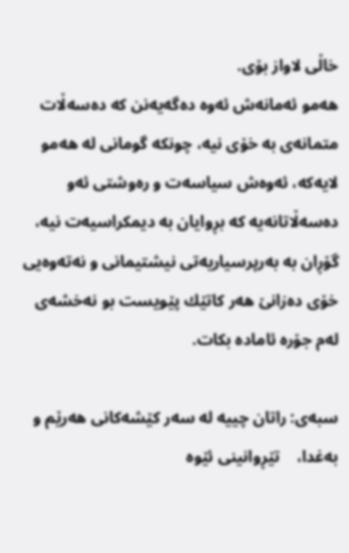خاڵی لاواز بۆی‌.
هه‌مو ئه‌مانه‌ش ئه‌وه‌ ده‌گه‌یه‌نن كه‌ ده‌سه‌ڵات متمانه‌ی به‌ خۆی نیه‌، چونكه‌ گومانی له‌ هه‌مو لایه‌كه‌، ئه‌وه‌ش سیاسه‌ت و ره‌وشتی ئه‌و ده‌سه‌ڵاتانه‌یه‌ كه‌ بڕوایان به‌ دیمكراسیه‌ت نیه‌، گۆڕان به‌ به‌رپرسیاریه‌تی نیشتیمانی و نه‌ته‌وه‌یی خۆی ده‌زانێ هه‌ر كاتێك پێویست بو نه‌خشه‌ی له‌م جۆره‌ ئاماده‌ بكات.

سبه‌ی‌: راتان چییه‌ له‌ سه‌ر كێشه‌كانی هه‌رێم و به‌غدا،    تێڕوانینی‌ ئێوه‌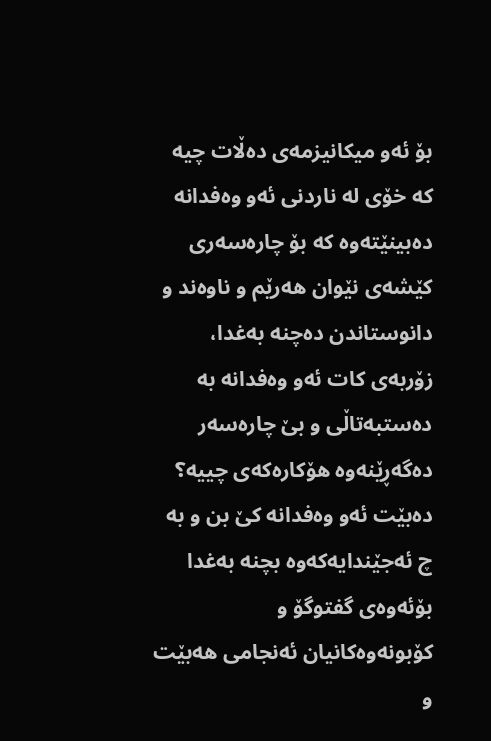بۆ ئه‌و میكانیزمه‌ی‌ ده‌ڵات چیه‌ كه‌ خۆی‌ له‌ ناردنی‌ ئه‌و وه‌فدانه‌ ده‌بینێته‌وه‌ كه‌ بۆ چاره‌سه‌ری‌ كێشه‌ی‌ نێوان هه‌رێم و ناوه‌ند و دانوستاندن ده‌چنه‌ به‌غدا، زۆربه‌ی‌ كات ئه‌و وه‌فدانه‌ به‌ ده‌ستبه‌تاڵی‌ ‌و بێ چاره‌سه‌ر ده‌گه‌ڕێنه‌وه‌ هۆكاره‌كه‌ی‌ چییه‌؟ ده‌بێت ئه‌و وه‌فدانه‌ كێ بن و به‌ چ ئه‌جێندایه‌كه‌وه‌ بچنه‌ به‌غدا بۆئه‌وه‌ی‌ گفتوگۆ و كۆبونه‌وه‌كانیان ئه‌نجامی‌ هه‌بێت و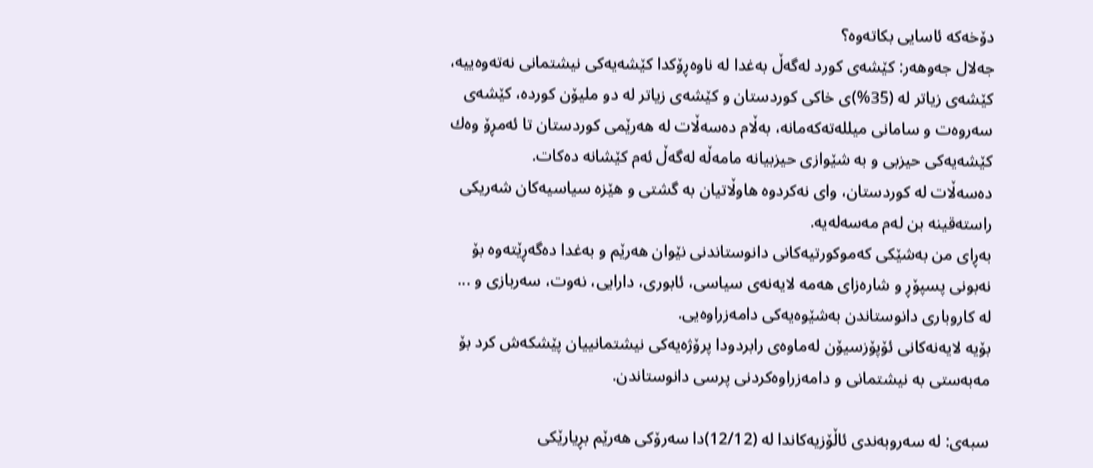دۆخه‌كه‌ ئاسایی‌ بكاته‌وه‌؟
جه‌لال جه‌وهه‌ر: كێشه‌ی كورد له‌گه‌ڵ به‌غدا له‌ ناوه‌ڕۆكدا كێشه‌یه‌كی نیشتمانی نه‌ته‌وه‌ییه‌، كێشه‌ی زیاتر له‌ (35%)ی خاكی كوردستان و كێشه‌ی زیاتر له‌ دو ملیۆن كورده‌، كێشه‌ی سه‌روه‌ت و سامانی میلله‌ته‌كه‌مانه‌، به‌ڵام ده‌سه‌ڵات له‌ هه‌رێمی كوردستان تا ئه‌مڕۆ وه‌ك كێشه‌یه‌كی حیزبی و به‌ شێوازی حیزبیانه‌ مامه‌ڵه‌ له‌گه‌ڵ ئه‌م كێشانه‌ ده‌كات.
ده‌سه‌ڵات له‌ كوردستان، وای نه‌كردوه‌ هاوڵاتیان به‌ گشتی و هێزه‌ سیاسیه‌كان شه‌ریكی راسته‌قینه‌ بن له‌م مه‌سه‌له‌یه‌.
به‌ڕای من به‌شێكی كه‌موكورتیه‌كانی دانوستاندنی نێوان هه‌رێم و به‌غدا ده‌گه‌ڕێته‌وه‌ بۆ نه‌بونی پسپۆڕ و شاره‌زای هه‌مه‌ لایه‌نه‌ی سیاسی، ئابوری، دارایی، نه‌وت، سه‌ربازی و ... له‌ كاروباری دانوستاندن به‌شێوه‌یه‌كی دامه‌زراوه‌یی.
بۆیه‌ لایه‌نه‌كانی ئۆپۆزسیۆن له‌ماوه‌ی رابردودا پرۆژه‌یه‌كی نیشتمانییان پێشكه‌ش كرد بۆ مه‌به‌ستی به‌ نیشتمانی و دامه‌زراوه‌كردنی پرسی دانوستاندن.

سبه‌ی‌: له‌ سه‌روبه‌ندی‌ ئاڵۆزیه‌كاندا له‌ (12/12)دا سه‌رۆكی‌ هه‌رێم بڕیارێكی‌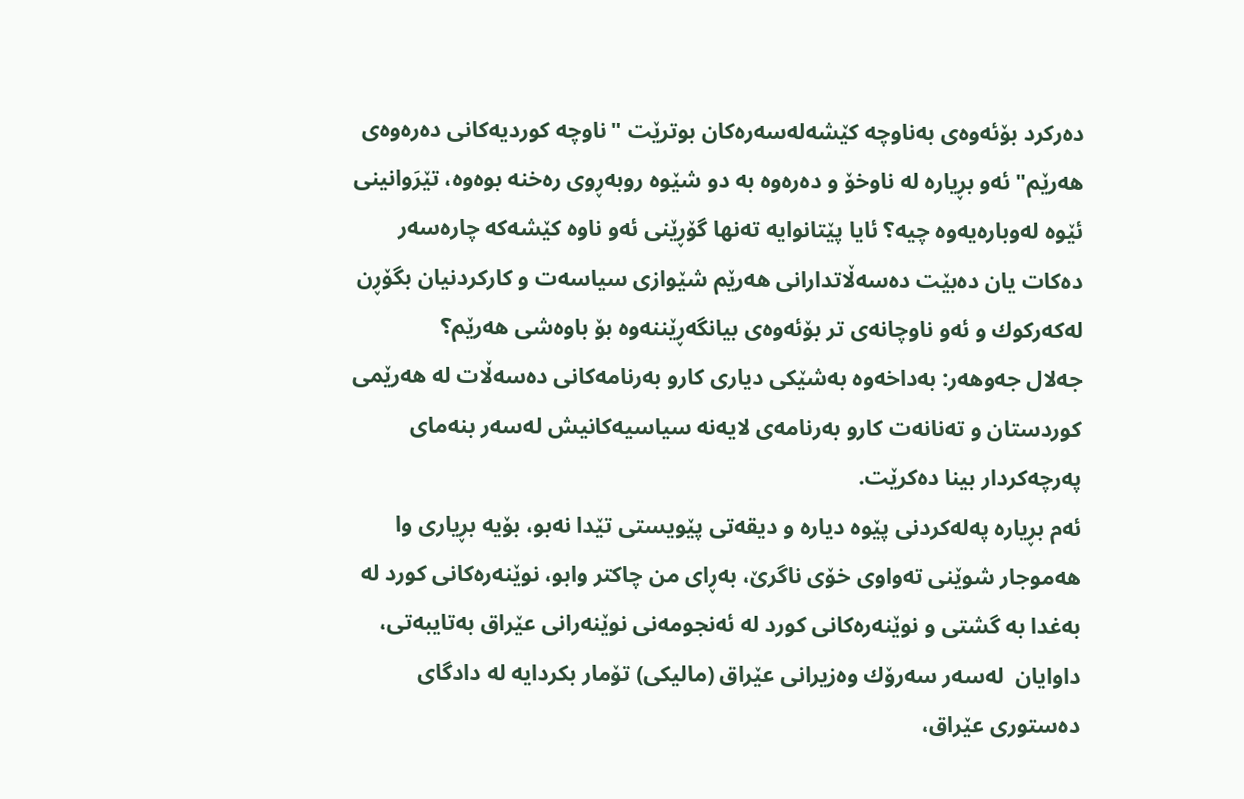ده‌ركرد بۆئه‌وه‌ی‌ به‌ناوچه‌ كێشه‌له‌سه‌ره‌كان بوترێت "ناوچه‌ كوردیه‌كانی‌ ده‌ره‌وه‌ی‌ هه‌رێم" ئه‌و بڕیاره‌ له‌ ناوخۆ و ده‌ره‌وه‌ به‌ دو شێوه‌ روبه‌ڕوی‌ ره‌خنه‌ بوه‌وه‌، تێرَوانینی‌ ئێوه‌ له‌وباره‌یه‌وه‌ چیه‌؟ ئایا پێتانوایه‌ ته‌نها گۆڕێنی‌ ئه‌و ناوه‌ كێشه‌كه‌ چاره‌سه‌ر ده‌كات یان ده‌بێت ده‌سه‌ڵاتدارانی‌ هه‌رێم شێوازی‌ سیاسه‌ت و كاركردنیان بگۆڕن له‌كه‌ركوك و ئه‌و ناوچانه‌ی‌ تر بۆئه‌وه‌ی‌ بیانگه‌ڕێننه‌وه‌ بۆ باوه‌شی‌ هه‌رێم؟
جه‌لال جه‌وهه‌ر: به‌داخه‌وه‌ به‌شێكی دیاری كارو به‌رنامه‌كانی ده‌سه‌ڵات له‌ هه‌رێمی كوردستان و ته‌نانه‌ت كارو به‌رنامه‌ی لایه‌نه‌ سیاسیه‌كانیش له‌سه‌ر بنه‌مای په‌رچه‌كردار بینا ده‌كرێت.
ئه‌م بڕیاره‌ په‌له‌كردنی پێوه‌ دیاره‌ و دیقه‌تی پێویستی تێدا نه‌بو، بۆیه‌ بڕیاری وا هه‌موجار شوێنی ته‌واوی خۆی ناگرێ، به‌ڕای من چاكتر وابو، نوێنه‌ره‌كانی كورد له‌ به‌غدا به‌ گشتی و نوێنه‌ره‌كانی كورد له‌ ئه‌نجومه‌نی نوێنه‌رانی عێراق به‌تایبه‌تی، داوایان  له‌سه‌ر سه‌رۆك وه‌زیرانی عێراق (مالیكی) تۆمار بكردایه‌ له‌ دادگای‌ ده‌ستوری عێراق،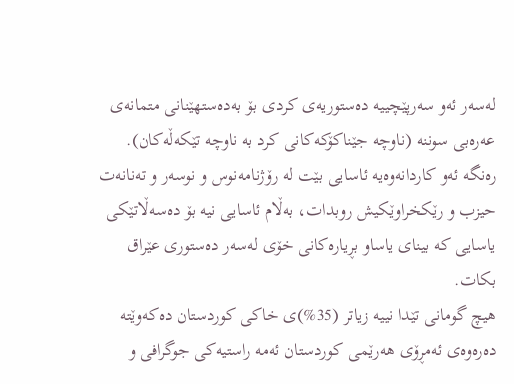له‌سه‌ر ئه‌و سه‌رپێچییه‌ ده‌ستوریه‌ی كردی بۆ به‌ده‌ستهێنانی متمانه‌ی عه‌ره‌بی سوننه‌ (ناوچه‌ جێناكۆكه‌كانی كرد به‌ ناوچه‌ تێكه‌ڵه‌كان).
ره‌نگه‌ ئه‌و كاردانه‌وه‌یه‌ ئاسایی بێت له‌ رۆژنامه‌نوس و نوسه‌ر و ته‌نانه‌ت حیزب و رێكخراوێكیش روبدات، به‌ڵام ئاسایی نیه‌ بۆ ده‌سه‌ڵاتێكی یاسایی كه‌ بینای یاساو بڕیاره‌كانی خۆی له‌سه‌ر ده‌ستوری عێراق بكات.
هیچ گومانی تێدا نییه‌ زیاتر (35%)ی خاكی كوردستان ده‌كه‌وێته‌ ده‌ره‌وه‌ی ئه‌مڕۆی هه‌رێمی كوردستان ئه‌مه‌ راستیه‌كی جوگرافی و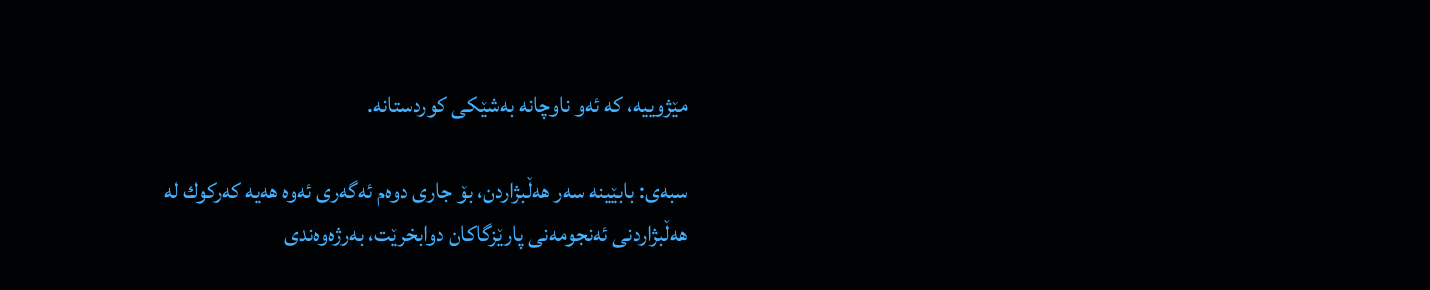مێژوییه،‌ كه‌ ئه‌و ناوچانه‌ به‌شێكی كوردستانه‌.

سبه‌ی‌: بابێینه‌ سه‌ر هه‌ڵبژاردن، بۆ جاری دوه‌م ئه‌گه‌ری ئه‌وه‌ هه‌یه‌ كه‌ركوك له‌ هه‌ڵبژاردنی ئه‌نجومه‌نی پارێزگاكان دوابخرێت، به‌رژه‌وه‌ندی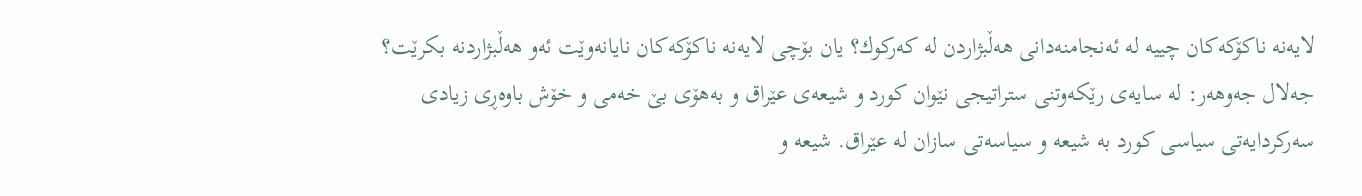لایه‌نه‌ ناكۆكه‌كان چییه‌ له‌ ئه‌نجامنه‌دانی هه‌ڵبژاردن له‌ كه‌ركوك؟ یان بۆچی لایه‌نه‌ ناكۆكه‌كان نایانه‌وێت ئه‌و هه‌ڵبژاردنه‌ بكرێت؟
جه‌لال جه‌وهه‌ر: له‌ سایه‌ی رێكه‌وتنی ستراتیجی نێوان كورد و شیعه‌ی عێراق و به‌هۆی بێ خه‌می و خۆش باوه‌ڕی زیادی سه‌ركردایه‌تی سیاسی كورد به‌ شیعه‌ و سیاسه‌تی سازان له‌ عێراق. شیعه‌ و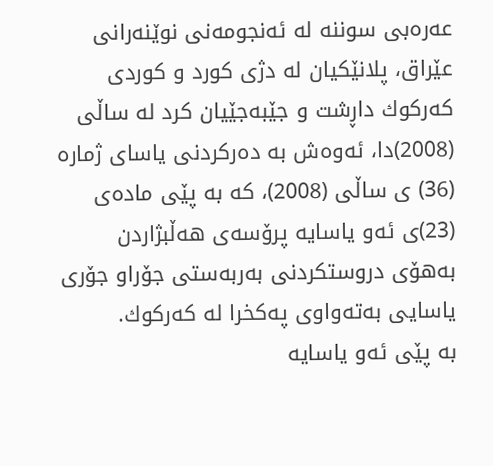عه‌ره‌بی سوننه‌ له‌ ئه‌نجومه‌نی نوێنه‌رانی عێراق، پلانێكیان له‌ دژی كورد و كوردی كه‌ركوك داڕشت و جێبه‌جێیان كرد له‌ ساڵی (2008)دا، ئه‌وه‌ش به‌ ده‌ركردنی یاسای ژماره‌ (36) ی ساڵی (2008)، كه‌ به‌ پێی ماده‌ی (23)ی ئه‌و یاسایه‌ پرۆسه‌ی هه‌ڵبژاردن به‌هۆی دروستكردنی به‌ربه‌ستی جۆراو جۆری یاسایی به‌ته‌واوی په‌كخرا له‌ كه‌ركوك.
به‌ پێی ئه‌و یاسایه‌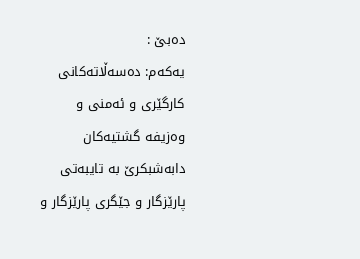ده‌بێ :
یه‌كه‌م: ده‌سه‌ڵاته‌كانی كارگێری و ئه‌منی و وه‌زیفه‌ گشتیه‌كان دابه‌شبكرێ به‌ تایبه‌تی پارێزگار و جێگری پارێزگار و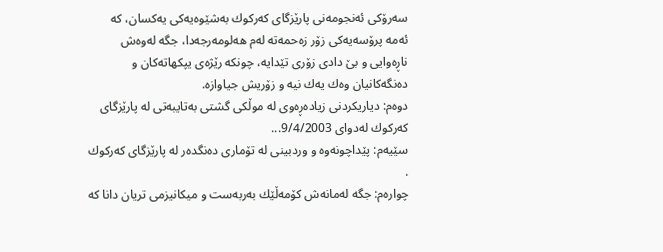سه‌رۆكی ئه‌نجومه‌نی پارێزگای كه‌ركوك به‌شێوه‌یه‌كی یه‌كسان، كه‌ ئه‌مه‌ پرۆسه‌یه‌كی زۆر زه‌حمه‌ته‌ له‌م هه‌لومه‌رجه‌دا، جگه‌ له‌وه‌ش ناڕه‌وایی و بێ دادی زۆری تێدایه‌، چونكه‌ رێژه‌ی یپكهاته‌كان و ده‌نگه‌كانیان وه‌ك یه‌ك نیه‌ و زۆریش جیاوازه‌.
دوه‌م: دیاریكردنی زیاده‌ڕه‌وی له‌ موڵكی گشتی به‌تایبه‌تی له‌ پارێزگای كه‌ركوك له‌دوای 9/4/2003...
سێیه‌م: پێداچونه‌وه‌ و وردبینی له‌ تۆماری ده‌نگده‌ر له‌ پارێزگای كه‌ركوك .
چواره‌م: جگه‌ له‌مانه‌ش كۆمه‌ڵێك به‌ربه‌ست و میكانیزمی تریان دانا كه‌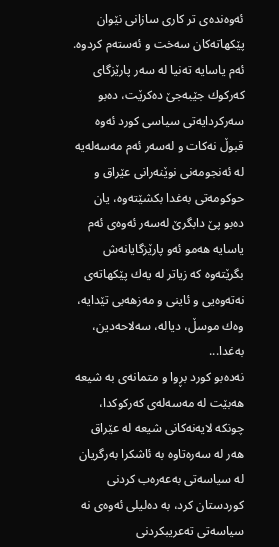ئه‌وه‌نده‌ی تر كاری سازانی نێوان پێكهاته‌كان سه‌خت و ئه‌سته‌م كردوه‌.
ئه‌م یاسایه‌ ته‌نیا له‌ سه‌ر پارێزگای كه‌ركوك جێبه‌جێ ده‌كرێت، ده‌بو سه‌ركردایه‌تی سیاسی كورد ئه‌وه‌ قبوڵ نه‌كات و له‌سه‌ر ئه‌م مه‌سه‌له‌یه‌ له‌ ئه‌نجومه‌نی نوێنه‌رانی عێراق و حوكومه‌تی به‌غدا بكشێته‌وه‌، یان ده‌بو پێ دابگرێ له‌سه‌ر ئه‌وه‌ی ئه‌م یاسایه‌ هه‌مو ئه‌و پارێزگایانه‌ش بگرێته‌وه‌ كه‌ زیاتر له‌ یه‌ك پێكهاته‌ی نه‌ته‌وه‌یی و ئاینی و مه‌زهه‌بی تێدایه‌، وه‌ك موسڵ، دیاله‌، سه‌لاحه‌دین، به‌غدا...
نه‌ده‌بو كورد بڕوا و متمانه‌ی به‌ شیعه‌ هه‌بێت له‌ مه‌سه‌له‌ی كه‌ركوكدا، چونكه‌ لایه‌نه‌كانی شیعه‌ له‌ عێراق هه‌ر له‌ سه‌ره‌تاوه‌ به‌ ئاشكرا به‌رگریان له‌ سیاسه‌تی به‌عه‌ره‌ب كردنی كوردستان كرد، به‌ ده‌لیلی ئه‌وه‌ی نه‌ سیاسه‌تی ته‌عریبكردنی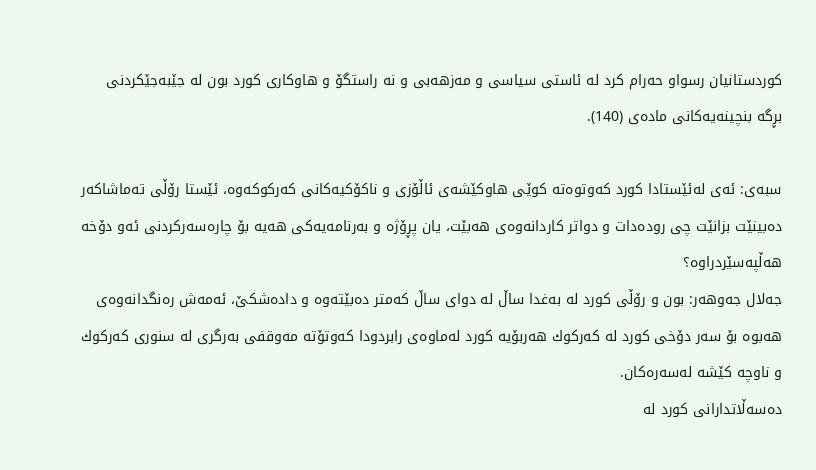كوردستانیان رسواو حه‌رام كرد له‌ ئاستی سیاسی و مه‌زهه‌بی و نه‌ راستگۆ و هاوكاری كورد بون له‌ جێبه‌جێكردنی بڕگه‌ بنچینه‌یه‌كانی ماده‌ی (140).

سبه‌ی‌: ئه‌ی‌ له‌ئێستادا كورد كه‌وتوه‌ته‌ كوێی هاوكێشه‌ی ئاڵۆزی و ناكۆكیه‌كانی كه‌ركوكه‌وه‌، ئێستا رۆڵی ته‌ماشاكه‌ر ده‌بینێت بزانێت چی روده‌دات و دواتر كاردانه‌وه‌ی هه‌بێت، یان پڕۆژه‌ و به‌رنامه‌یه‌كی هه‌یه‌ بۆ چاره‌سه‌ركردنی ئه‌و دۆخه‌ هه‌ڵپه‌سێردراوه‌؟
جه‌لال جه‌وهه‌ر: بون و رۆڵی كورد له‌ به‌غدا ساڵ له‌ دوای ساڵ كه‌متر ده‌بێته‌وه‌ و داده‌شكێ، ئه‌مه‌ش ره‌نگدانه‌وه‌ی هه‌بوه‌ بۆ سه‌ر دۆخی كورد له‌ كه‌ركوك هه‌ربۆیه‌ كورد له‌ماوه‌ی رابردودا كه‌وتۆته‌ مه‌وقفی به‌رگری له‌ سنوری كه‌ركوك و ناوچه‌ كێشه‌ له‌سه‌ره‌كان.
ده‌سه‌ڵاتدارانی كورد له‌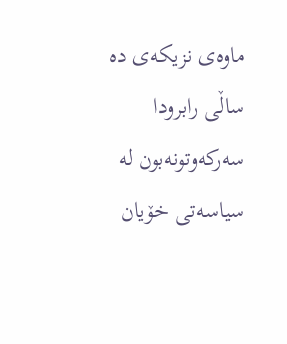ماوه‌ی نزیكه‌ی ده‌ ساڵی رابرودا سه‌ركه‌وتونه‌بون له‌ سیاسه‌تی خۆیان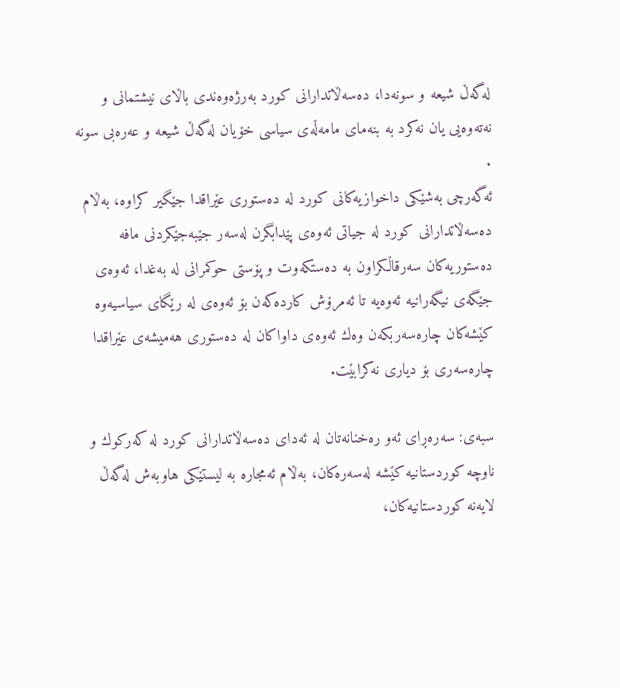له‌گه‌ڵ شیعه‌ و سونه‌دا، ده‌سه‌ڵاتدارانی كورد به‌رژه‌وه‌ندی باڵای نیشتمانی و نه‌ته‌وه‌یی یان نه‌كرد به‌ بنه‌مای مامه‌ڵه‌ی سیاسی خۆیان له‌گه‌ڵ شیعه‌ و عه‌ره‌بی سونه‌ .
ئه‌گه‌رچی به‌شێكی داخوازیه‌كانی كورد له‌ ده‌ستوری عێراقدا جێگیر كراوه‌، به‌ڵام ده‌سه‌ڵاتدارانی كورد له‌ جیاتی ئه‌وه‌ی پێدابگرن له‌سه‌ر جێبه‌جێكردنی مافه‌ ده‌ستوریه‌كان سه‌رقاڵكراون به‌ ده‌ستكه‌وت و پۆستی حوكمرانی له‌ به‌غدا، ئه‌وه‌ی جێگه‌ی نیگه‌رانیه‌ ئه‌وه‌یه‌ تا ئه‌مرۆش كارده‌كه‌ن بۆ ئه‌وه‌ی له‌ رێگای سیاسیه‌وه‌ كێشه‌كان چاره‌سه‌ربكه‌ن وه‌ك ئه‌وه‌ی داواكان له‌ ده‌ستوری هه‌میشه‌ی عێراقدا چاره‌سه‌ری بۆ دیاری نه‌كرابێت.

سبه‌ی‌: سه‌ره‌ڕای ئه‌و ره‌خنانه‌تان له‌ ئه‌دای ده‌سه‌ڵاتدارانی‌ كورد له‌ كه‌ركوك و ناوچه‌ كوردستانیه‌ كێشه‌ له‌سه‌ره‌كان، به‌ڵام ئه‌مجاره‌ به‌ لیستێكی هاوبه‌ش له‌گه‌ڵ لایه‌نه‌ كوردستانیه‌كان،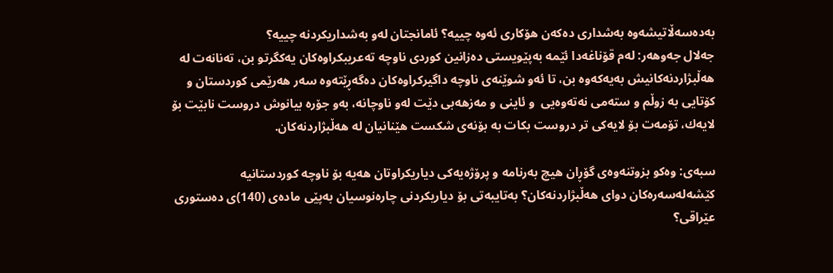به‌ده‌سه‌ڵاتیشه‌وه‌ به‌شداری ده‌كه‌ن هۆكاری ئه‌وه‌ چییه‌؟ ئامانجتان له‌و به‌شداریكردنه‌ چییه‌؟
جه‌لال جه‌وهه‌ر: له‌م قۆناغه‌دا ئێمه‌ به‌پێویستی ده‌زانین كوردی ناوچه‌ ته‌عریبكراوه‌كان یه‌كگرتو بن، ته‌نانه‌ت له‌ هه‌ڵبژاردنه‌كانیش به‌یه‌كه‌وه‌ بن، تا ئه‌و شوێنه‌ی ناوچه‌ داگیركراوه‌كان ده‌گه‌ڕێته‌وه‌ سه‌ر هه‌رێمی كوردستان و كۆتایی به‌ زوڵم و سته‌می نه‌ته‌وه‌یی  و ئاینی و مه‌زهه‌بی دێت له‌و ناوچانه‌، به‌و جۆره‌ بیانوش دروست نابێت بۆ لایه‌ك، تۆمه‌ت بۆ لایه‌كی تر دروست بكات به‌ بۆنه‌ی شكست هێنانیان له‌ هه‌ڵبژاردنه‌كان.

سبه‌ی‌: وه‌كو بزوتنه‌وه‌ی گۆڕان هیچ به‌رنامه‌ و پرۆژه‌یه‌كی دیاریكراوتان هه‌یه‌ بۆ ناوچه‌ كوردستانیه‌ كێشه‌له‌سه‌ره‌كان دوای هه‌ڵبژاردنه‌كان؟ به‌تایبه‌تی بۆ دیاریكردنی چاره‌نوسیان به‌پێی ماده‌ی (140)ی ده‌ستوری عێراقی؟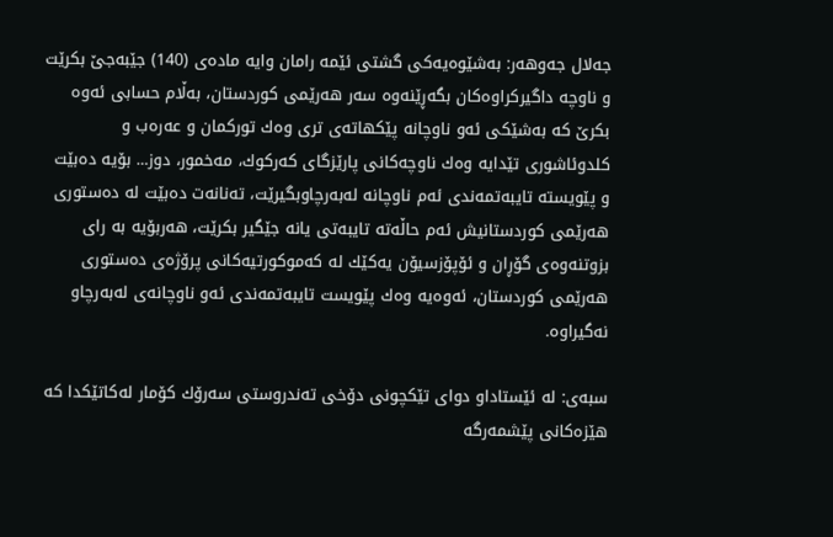جه‌لال جه‌وهه‌ر: به‌شێوه‌یه‌كی گشتی ئێمه‌ رامان وایه‌ ماده‌ی (140) جێبه‌جێ بكرێت و ناوچه‌ داگیركراوه‌كان بگه‌ڕێنه‌وه‌ سه‌ر هه‌رێمی كوردستان، به‌ڵام حسابی ئه‌وه‌ بكرێ كه‌ به‌شێكی ئه‌و ناوچانه‌ پێكهاته‌ی تری وه‌ك توركمان و عه‌ره‌ب و كلدوئاشوری تێدایه‌ وه‌ك ناوچه‌كانی پارێزگای كه‌ركوك، مه‌خمور، دوز... بۆیه‌ ده‌بێت و پێویسته‌ تایبه‌تمه‌ندی ئه‌م ناوچانه‌ له‌به‌رچاوبگیرێت، ته‌نانه‌ت ده‌بێت له‌ ده‌ستوری هه‌رێمی كوردستانیش ئه‌م حاڵه‌ته‌ تایبه‌تی یانه‌ جێگیر بكرێت، هه‌ربۆیه‌ به‌ رای بزوتنه‌وه‌ی گۆڕان و ئۆپۆزسیۆن یه‌كێك له‌ كه‌موكورتیه‌كانی پرۆژه‌ی ده‌ستوری هه‌رێمی كوردستان، ئه‌وه‌یه‌ وه‌ك پێویست تایبه‌تمه‌ندی ئه‌و ناوچانه‌ی له‌به‌رچاو نه‌گیراوه‌.

سبه‌ی‌: له‌ ئێستاداو دوای‌ تێكچونی‌ دۆخی‌ ته‌ندروستی‌ سه‌رۆك كۆمار له‌كاتێكدا كه‌ هێزه‌كانی‌ پێشمه‌رگه‌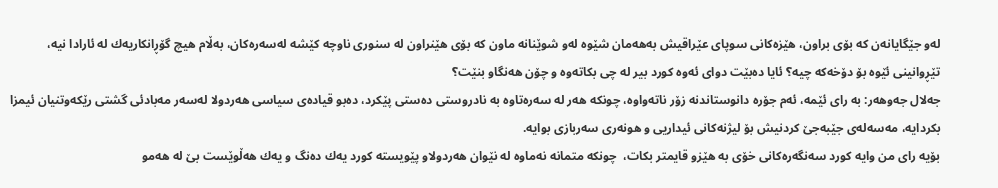له‌و جێگایانه‌ن كه‌ بۆی‌ براون، هێزه‌كانی‌ سوپای‌ عێراقیش به‌هه‌مان شێوه‌ له‌و شوێنانه‌ ماون كه‌ بۆی‌ هێنراون له‌ سنوری‌ ناوچه‌ كێشه‌ له‌سه‌ره‌كان، به‌ڵام هیچ گۆڕانكاریه‌ك له‌ ئارادا نیه‌، تێڕوانینی‌ ئێوه‌ بۆ دۆخه‌كه‌ چیه‌؟ ئایا ده‌بێت دوای‌ ئه‌وه‌ كورد بیر له‌ چی‌ بكاته‌وه‌ و چۆن هه‌نگاو بنێت؟
جه‌لال جه‌وهه‌ر: به‌ رای ئێمه‌، ئه‌م جۆره‌ دانوستاندنه‌ زۆر ناته‌واوه‌، چونكه‌ هه‌ر له‌ سه‌ره‌تاوه‌ به‌ نادروستی ده‌ستی پێكرد، ده‌بو قیاده‌ی سیاسی هه‌ردولا له‌سه‌ر مه‌بادئی گشتی رێكه‌وتنیان ئیمزا بكردایه‌، مه‌سه‌له‌ی جێبه‌جێ كردنیش بۆ لیژنه‌كانی ئیداریی و هونه‌ری سه‌ربازی بوایه‌.
بۆیه‌ رای من وایه‌ كورد سه‌نگه‌ره‌كانی خۆی به‌ هێزو قایمتر بكات،  چونكه‌ متمانه‌ نه‌ماوه‌ له‌ نێوان هه‌ردولاو پێویسته‌ كورد یه‌ك ده‌نگ و یه‌ك هه‌ڵوێست بێ له‌ هه‌مو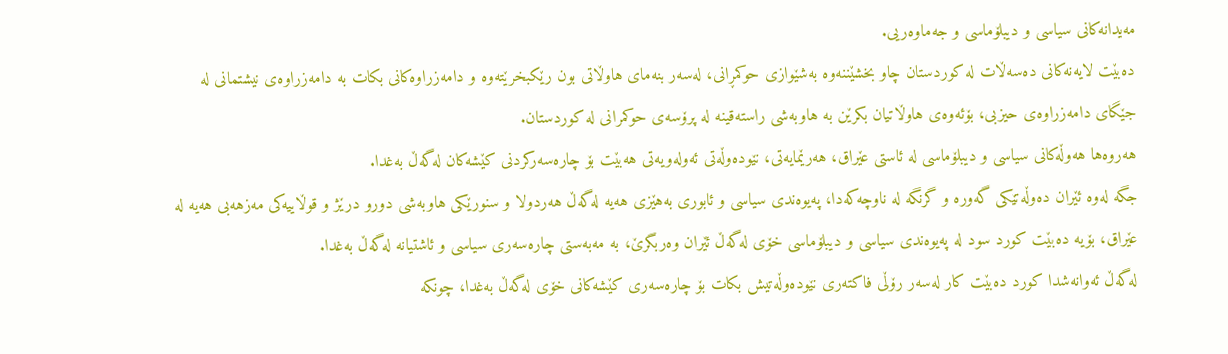مه‌یدانه‌كانی سیاسی و دیبلۆماسی و جه‌ماوه‌ریی.
ده‌بێت لایه‌نه‌كانی ده‌سه‌ڵات له‌ كوردستان چاو بخشێننه‌وه‌ به‌شێواز‌ی حوكمڕانی، له‌سه‌ر بنه‌مای هاوڵاتی بون رێكبخرێته‌وه‌ و دامه‌زراوه‌كانی بكات به‌ دامه‌زراوه‌ی نیشتمانی له‌ جێگای دامه‌زراوه‌ی حیزبی، بۆئه‌وه‌ی هاوڵاتیان بكرێن به‌ هاوبه‌شی راسته‌قینه‌ له‌ پرۆسه‌ی حوكمرانی له‌ كوردستان.
هه‌روه‌ها هه‌وڵه‌كانی سیاسی و دیبلۆماسی له‌ ئاستی عێراق، هه‌رێمایه‌تی، نێوده‌وڵه‌تی ئه‌وله‌ویه‌تی هه‌بێت بۆ چاره‌سه‌ركردنی كێشه‌كان له‌گه‌ڵ به‌غدا.
جگه‌ له‌وه‌ ئێران ده‌وڵه‌تێكی گه‌وره‌ و گرنگه‌ له‌ ناوچه‌كه‌دا، په‌یوه‌ندی سیاسی و ئابوری به‌هێزی هه‌یه‌ له‌گه‌ڵ هه‌ردولا و سنورێكی هاوبه‌شی دورو درێژ و قوڵاییه‌كی مه‌زهه‌بی هه‌یه‌ له‌ عێراق، بۆیه‌ ده‌بێت كورد سود له‌ په‌یوه‌ندی سیاسی و دیبلۆماسی خۆی له‌گه‌ڵ ئێران وه‌ربگرێ‌، به‌ مه‌به‌ستی چاره‌سه‌ری سیاسی و ئاشتیانه‌ له‌گه‌ڵ به‌غدا.
له‌گه‌ڵ‌ ئه‌وانه‌شدا كورد ده‌بێت كار له‌سه‌ر رۆڵی فاكته‌ری نێوده‌وڵه‌تیش بكات بۆ چاره‌سه‌ری كێشه‌كانی خۆی له‌گه‌ڵ به‌غدا، چونكه‌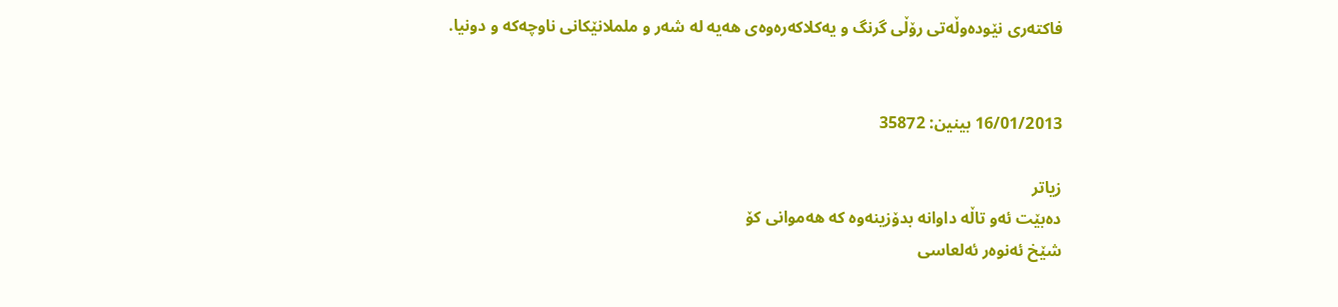فاكته‌ری نێوده‌وڵه‌تی رۆڵی گرنگ و یه‌كلاكه‌ره‌وه‌ی هه‌یه‌ له‌ شه‌ر و ململانێكانی ناوچه‌كه‌ و دونیا.


16/01/2013 بینین: 35872

زیاتر
دەبێت ئەو تاڵە داوانە بدۆزینەوە کە هەموانی کۆ
شێخ ئه‌نوه‌ر ئه‌لعاسی‌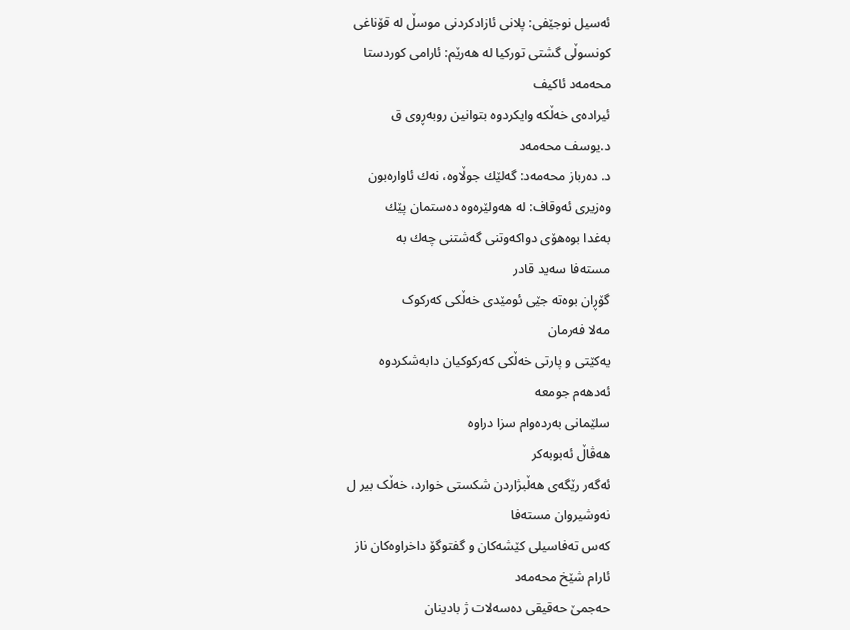ئەسیل نوجێفی: پلانی ئازادکردنی موسڵ لە قۆناغی
کونسوڵی گشتی تورکیا لە هەرێم: ئارامی‌ كوردستا
محەمەد ئاکیف‌
ئیراده‌ی‌ خه‌ڵكە وایكردوه‌ بتوانین روبه‌ڕوی ق
د.یوسف محەمەد‌
د. دەرباز محەمەد: گەلێك جوڵاوە، نەك ئاوارەبون
وه‌زیری‌ ئه‌وقاف: له‌ هه‌ولێرەوە ده‌ستمان پێك
به‌غدا بوه‌هۆی‌ دواكه‌وتنی‌ گه‌شتنی‌ چه‌ك به‌
مسته‌فا سه‌ید قادر‌
گۆڕان بوەتە جێی ئومێدی خەڵکی کەرکوک
مه‌لا فه‌رمان‌
یەکێتی و پارتی خەڵکی کەرکوکیان دابەشکردوە
ئه‌دهه‌م جومعه‌‌
سلێمانی به‌رده‌وام سزا دراوه‌
هه‌ڤاڵ ئه‌بوبه‌كر‌
ئەگەر رێگەی هەڵبژاردن شکستی خوارد، خەڵک بیر ل
نەوشیروان مستەفا‌
كەس تەفاسیلی كێشەكان و گفتوگۆ داخراوەكان ناز
ئارام شێخ محەمەد‌
حه‌جمێ‌ حه‌قیقی‌ ده‌سه‌لات ژ بادینان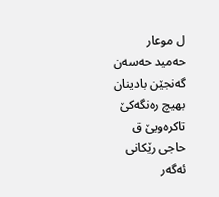ل موعار
حه‌مید حه‌سه‌ن‌
گه‌نجێن بادینان بهیچ ره‌نگه‌كێ‌ تاكره‌ویێ‌ ق
حاجی‌ رێكانی‌‌
ئه‌گه‌ر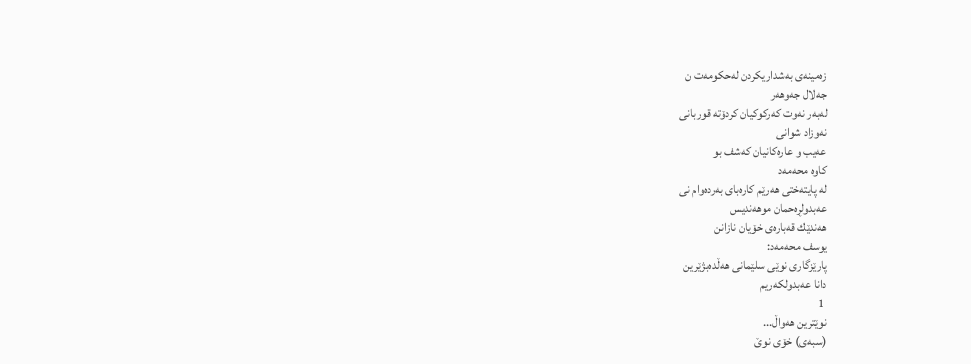زه‌مینه‌ی‌ به‌شداریكردن له‌حكومه‌ت ن
جه‌لال جه‌وهه‌ر‌
له‌به‌ر نه‌وت كه‌ركوكیان كردۆته‌ قوربانی‌
نه‌وزاد شوانی‌‌
عه‌یب ‌و عاره‌كانیان كه‌شف بو
كاوه‌ محه‌مه‌د‌
له‌ پایته‌ختی‌ هه‌رێم كاره‌بای‌ به‌رده‌وام نی
عه‌بدولڕه‌حمان موهەندیس‌
هه‌ندێك قه‌باره‌ی‌ خۆیان نازانن
یوسف محه‌مه‌د:
پارێزگاری‌ نوێی‌ سلێمانی‌ هه‌ڵده‌بژێرین
دانا عەبدولکەریم‌
 1
نوێترین هه‌واڵ...
(سبەى) خۆى نوێ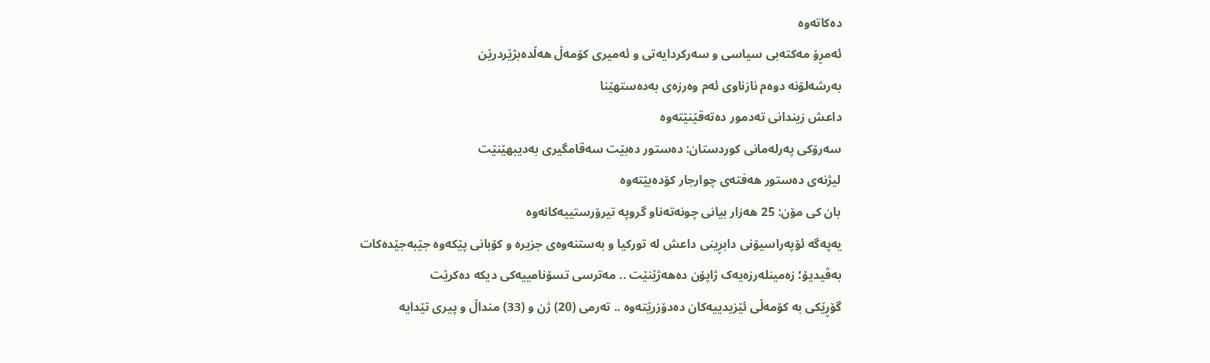دەکاتەوە
ئه‌مڕۆ مه‌كته‌بی‌ سیاسی‌ و سه‌ركردایه‌تی‌ و ئه‌میری‌ كۆمه‌ڵ هەڵدەبژێردرێن
به‌رشه‌لۆنه‌ دوه‌م نازناوی ئه‌م وه‌رزه‌ی به‌ده‌ستهێنا
داعش زیندانی تەدمور دەتەقێنێتەوە
سەرۆكی پەرلەمانی كوردستان: دەستور دەبێت سەقامگیری بەدیبهێنێت
لیژنەی دەستور هەفتەی چوارجار كۆدەبێتەوە
بان كی مۆن: 25 هەزار بیانی چونەتەناو گروپە تیرۆرستییەكانەوە
یەپەگە ئۆپەراسیۆنی دابڕینی داعش لە تورکیا و بەستنەوەی جزیرە و کۆبانی پێکەوە جێبەجێدەکات
بەڤیدیۆ؛ زەمینلەرزەیەک ژاپۆن دەهەژێنێت .. مەترسی تسۆنامییەکی دیکە دەکرێت
گۆڕێکی بە کۆمەڵی ئێزیدییەکان دەدۆزرێتەوە .. تەرمی (20) ژن و (33) منداڵ و پیری تێدایە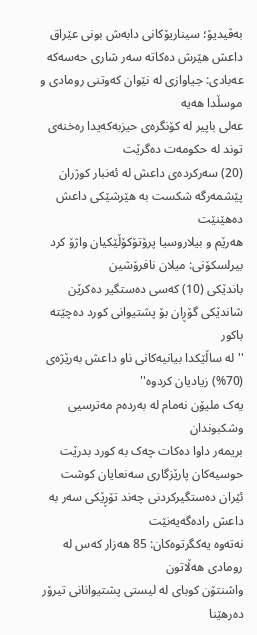بەڤیدیۆ؛ سیناریۆکانی دابەش بونی عێراق
داعش هێرش دەکاتە سەر شاری حەسەکە
عه‌بادی: جیاوازی له‌ نێوان کەوتنی رومادی و موسڵدا هه‌یه‌
عەلی باپیر لە کۆنگرەی حیزبەکەیدا رەخنەی توند لە حکومەت دەگرێت
(20) سه‌ركرده‌ی داعش لە ئەنبار کوژران
پێشمەرگە شكست بە هێرشێكی داعش دەهێنێت
هەرێم و بیلاروسیا پرۆتۆکۆڵێکیان واژۆ کرد
بیرلسكۆنی: میلان نافرۆشین
باندێکی (10) کەسى دەستگیر دەکرێن
شاندێکى گۆڕان بۆ پشتیوانی کورد دەچێتە باکور
''لە ساڵێکدا بیانیه‌كانی ناو داعش بەرێژەى (70%) زیادیان کردوە''
یەک ملیۆن نەمام لە بەردەم مەترسیی وشکبوندان
بریمه‌ر داوا دەکات چەک بە کورد بدرێت
حوسیەکان پارێزگارى سەنعایان کوشت
ئێران دەستگیرکردنى چه‌ند تۆڕێكی‌ سه‌ر به‌ داعش رادەگەیەنێت
نەتەوە یەكگرتوەكان: 85 هەزار كەس لە رومادی هەڵاتون
واشنتۆن كوبای لە لیستی پشتیوانانی تیرۆر دەرهێنا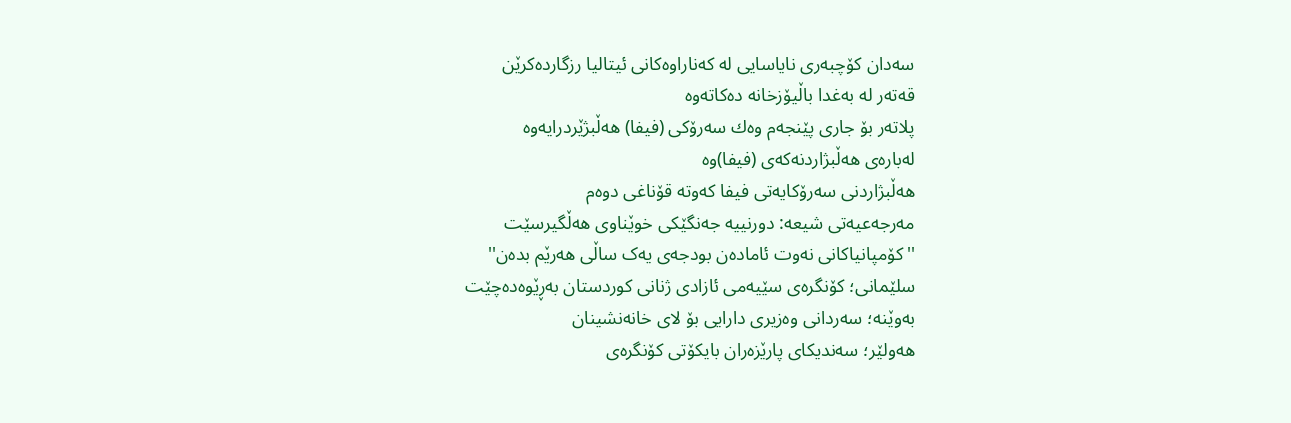سەدان كۆچبەری نایاسایی لە كەناراوەكانی ئیتالیا رزگاردەكرێن
قەتەر لە بەغدا باڵیۆزخانە دەكاتەوە
پلاتەر بۆ جاری پێنجەم وەك سەرۆكی (فیفا) هەڵبژێردرایەوە
لەبارەی هەڵبژاردنەكەی (فیفا)وە
هەڵبژاردنی سەرۆكایەتی فیفا كەوتە قۆناغی دوەم
مەرجەعیەتی شیعە: دورنییە جەنگێكی خوێناوی هەڵگیرسێت
''کۆمپانیاکانی نەوت ئامادەن بودجەی یەک ساڵی هەرێم بدەن''
سلێمانی؛ كۆنگرەی سێیەمی ئازادی ژنانی كوردستان بەڕێوەدەچێت
بەوێنە؛ سەردانی وەزیری دارایی بۆ لای خانەنشینان
هەولێر؛ سەندیكای پارێزەران بایكۆتی كۆنگرەی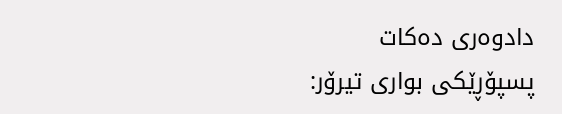دادوەری دەكات
پسپۆڕێكی بواری تیرۆر: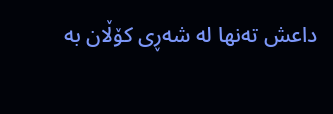داعش تەنها لە شەڕی كۆڵان بە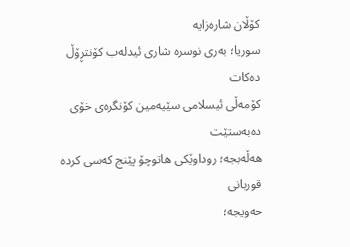كۆڵان شارەزایە
سوریا؛ بەری نوسرە شاری ئیدلەب كۆنتڕۆڵ دەكات
كۆمەڵی ئیسلامی سێیەمین كۆنگرەی خۆی دەبەستێت
هەڵەبجە؛ روداوێکی هاتوچۆ پێنج کەسی کردە قوربانی
حەویجە؛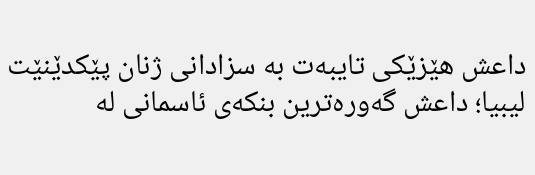داعش هێزێكی تایبەت بە سزادانی ژنان پێكدێنێت
لیبیا؛ داعش گەورەترین بنكەی ئاسمانی لە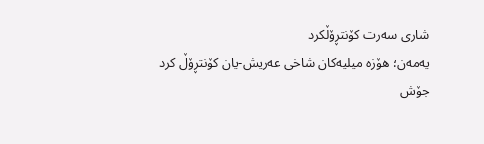شاری سەرت کۆنتڕۆڵکرد
یەمەن؛ هۆزە میلیەكان شاخی عەریش-یان كۆنتڕۆڵ كرد
جۆش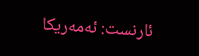ئارنست: ئەمەریكا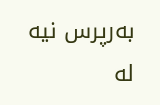بەرپرس نیە لە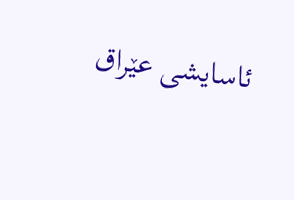ئاسایشی عێراق